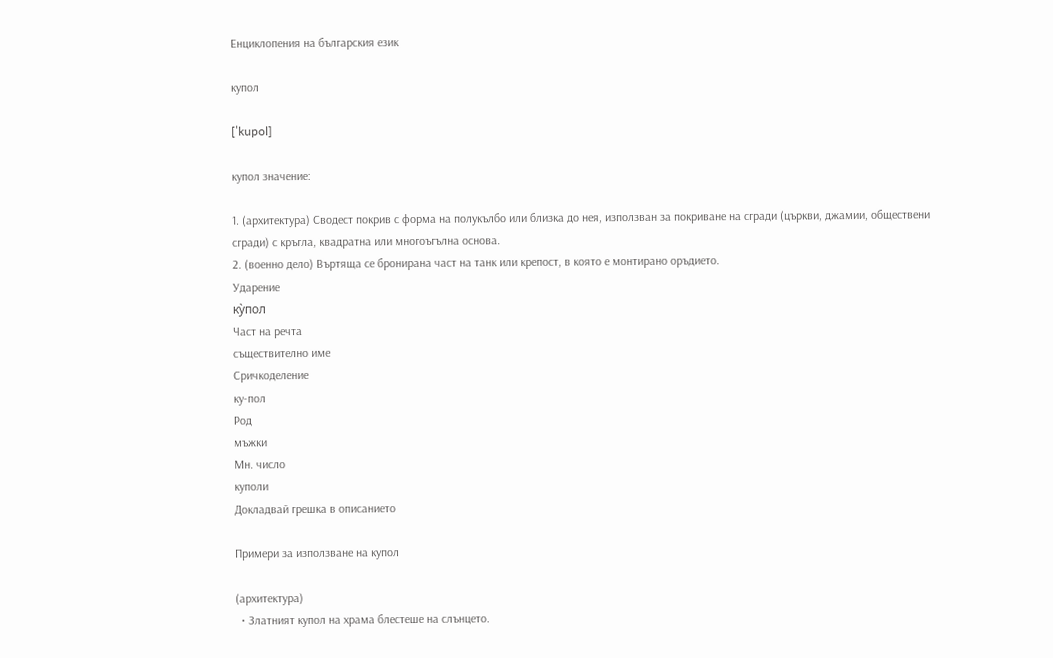Енциклопения на българския език

купол

[ˈkupol]

купол значение:

1. (архитектура) Сводест покрив с форма на полукълбо или близка до нея, използван за покриване на сгради (църкви, джамии, обществени сгради) с кръгла, квадратна или многоъгълна основа.
2. (военно дело) Въртяща се бронирана част на танк или крепост, в която е монтирано оръдието.
Ударение
ку̀пол
Част на речта
съществително име
Сричкоделение
ку-пол
Род
мъжки
Мн. число
куполи
Докладвай грешка в описанието

Примери за използване на купол

(архитектура)
  • Златният купол на храма блестеше на слънцето.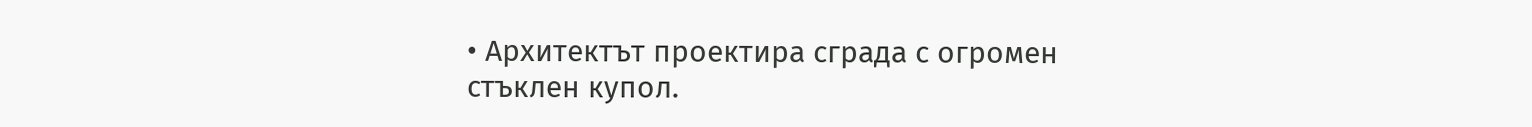• Архитектът проектира сграда с огромен стъклен купол.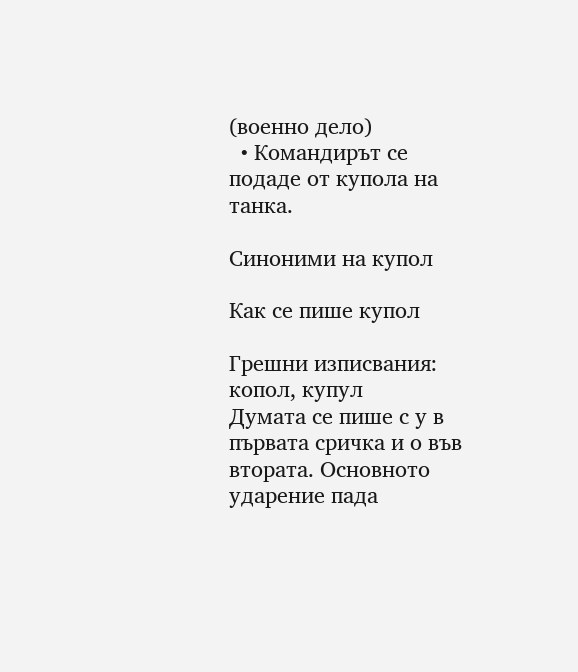(военно дело)
  • Командирът се подаде от купола на танка.

Синоними на купол

Как се пише купол

Грешни изписвания: копол, купул
Думата се пише с у в първата сричка и о във втората. Основното ударение пада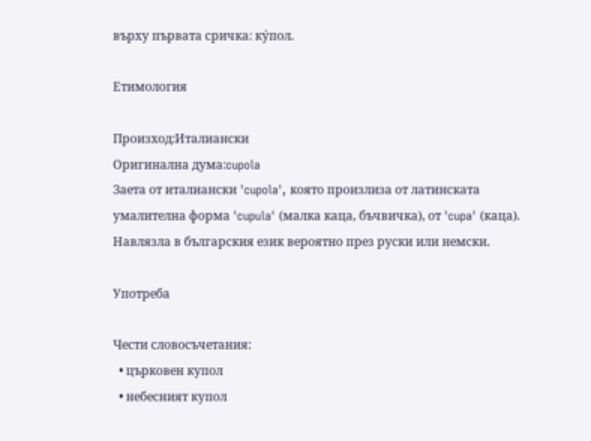върху първата сричка: ку̀пол.

Етимология

Произход:Италиански
Оригинална дума:cupola
Заета от италиански 'cupola', която произлиза от латинската умалителна форма 'cupula' (малка каца, бъчвичка), от 'cupa' (каца). Навлязла в българския език вероятно през руски или немски.

Употреба

Чести словосъчетания:
  • църковен купол
  • небесният купол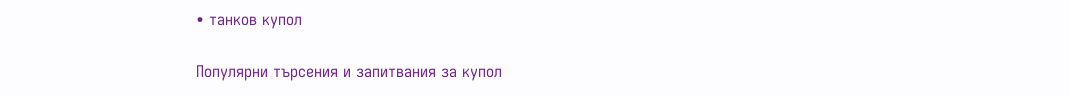• танков купол

Популярни търсения и запитвания за купол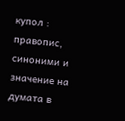купол : правопис, синоними и значение на думата в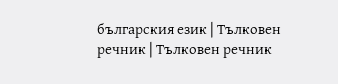българския език | Тълковен речник | Тълковен речник